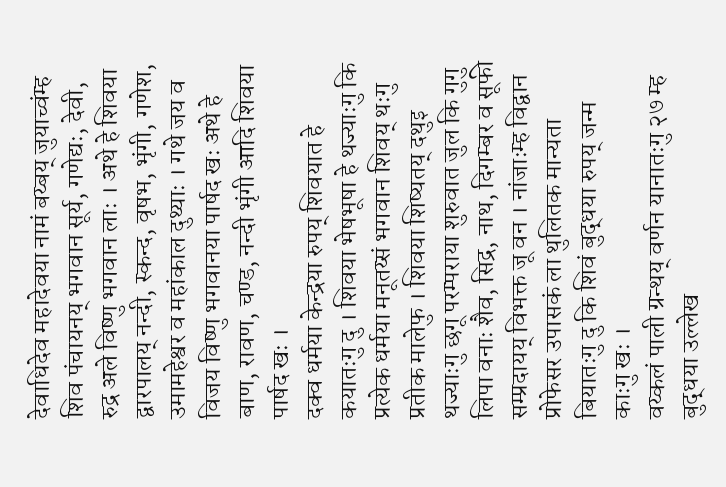देवाधिदेव महादेवया नामं बय्बय् जुयाच्वंम्ह शिव पंचायनय् भगवान सूर्य, गणेद्यः, देवी, रुद्र अले विष्णु भगवान लाः । अथे हे शिवया द्वारपालय् नन्दी, स्कन्द, वृषभ, भृंगी, गणेश, उमामहेश्वर व महांकाल दुथ्याः । गथे जय व विजय विष्णु भगवानया पार्षद खः अथे हे बाण, रावण, चण्ड, नन्दी भृंगी आदि शिवया पार्षद खः ।
दक्व धर्मया केन्द्रया रुपय् शिवयात हे कयातःगु दु । शिवया भेषभूषा हे थज्याःगु कि प्रत्येक धर्मया मनूतय्सं भगवान शिवय् थःगु प्रतीक मालेफु । शिवया शिष्यतय् दथुइ थज्याःगु छगू परम्पराया शुरुवात जुल कि गुगु लिपा वनाः शैव, सिद्र, नाथ, दिगम्बर व सूफी सम्प्रदायय् विभक्त जू वन । नांजाःम्ह विद्वान प्रोफेसर उपासकं ला थुलितक मान्यता बियातःगु दु कि शिवं बुद्धया रुपय् जन्म काःगु खः ।
वय्कलं पाली ग्रन्थय् वर्णन यानातःगु २७ म्ह बुद्धया उल्लेख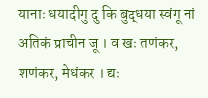यानाः धयादीगु दु कि बुद्धया स्वंगू नां अतिकं प्राचीन जू । व खः तणंकर, शणंकर, मेधंकर । द्यः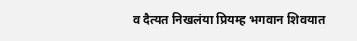व दैत्यत निखलंया प्रियम्ह भगवान शिवयात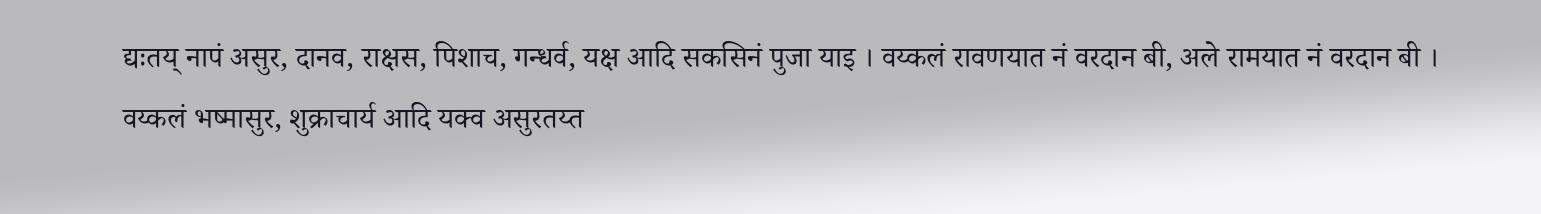द्यःतय् नापं असुर, दानव, राक्षस, पिशाच, गन्धर्व, यक्ष आदि सकसिनं पुजा याइ । वय्कलं रावणयात नं वरदान बी, अले रामयात नं वरदान बी ।
वय्कलं भष्मासुर, शुक्राचार्य आदि यक्व असुरतय्त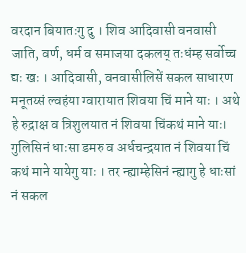वरदान बियातःगु दु । शिव आदिवासी वनवासी जाति, वर्ण, धर्म व समाजया दकलय् तःधंम्ह सर्वोच्च द्यः खः । आदिवासी, वनवासीलिसें सकल साधारण मनूतय्सं ल्वहंया ग्वारायात शिवया चिं माने याः । अथे हे रुद्राक्ष व त्रिशुलयात नं शिवया चिंकथं माने याः।
गुलिसिनं धाःसा डमरु व अर्धचन्द्रयात नं शिवया चिं कथं माने यायेगु याः । तर न्ह्याम्हेसिनं न्ह्यागु हे धाःसां नं सकल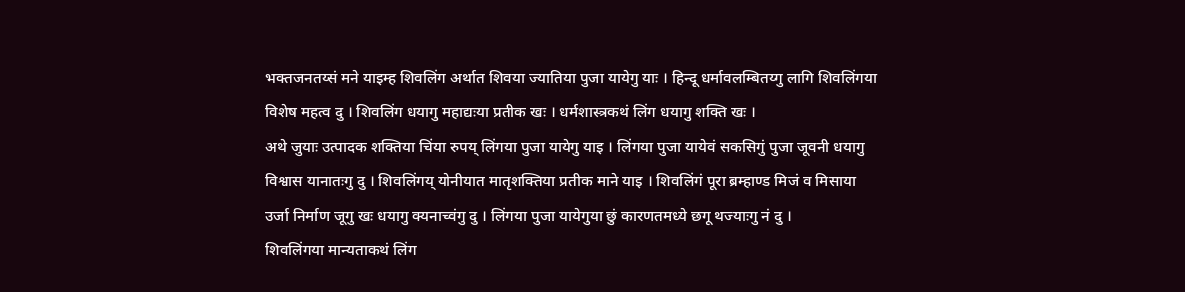भक्तजनतय्सं मने याइम्ह शिवलिंग अर्थात शिवया ज्यातिया पुजा यायेगु याः । हिन्दू धर्मावलम्बितय्गु लागि शिवलिंगया विशेष महत्व दु । शिवलिंग धयागु महाद्यःया प्रतीक खः । धर्मशास्त्रकथं लिंग धयागु शक्ति खः ।
अथे जुयाः उत्पादक शक्तिया चिंया रुपय् लिंगया पुजा यायेगु याइ । लिंगया पुजा यायेवं सकसिगुं पुजा जूवनी धयागु विश्वास यानातःगु दु । शिवलिंगय् योनीयात मातृशक्तिया प्रतीक माने याइ । शिवलिंगं पूरा ब्रम्हाण्ड मिजं व मिसाया उर्जा निर्माण जूगु खः धयागु क्यनाच्वंगु दु । लिंगया पुजा यायेगुया छुं कारणतमध्ये छगू थज्याःगु नं दु ।
शिवलिंगया मान्यताकथं लिंग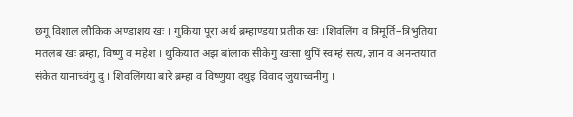छगू विशाल लौकिक अण्डाशय खः । गुकिया पूरा अर्थ ब्रम्हाण्डया प्रतीक खः ।शिवलिंग व त्रिमूर्ति–त्रिभुतिया मतलब खः ब्रम्हा, विष्णु व महेश । थुकियात अझ बांलाक सीकेगु खःसा थुपिं स्वम्हं सत्य, ज्ञान व अनन्तयात संकेत यानाच्वंगु दु । शिवलिंगया बारे ब्रम्हा व विष्णुया दथुइ विवाद जुयाच्वनीगु ।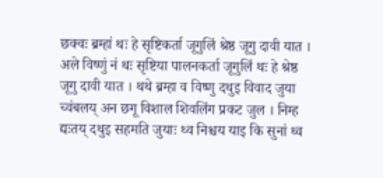छक्वः ब्रम्हां थः हे सृष्टिकर्ता जूगुलिं श्रेष्ठ जूगु दावी यात । अले विष्णुं नं थः सृष्टिया पालनकर्ता जूगुलिं थः हे श्रेष्ठ जूगु दावी यात । थथे ब्रम्हा व विष्णु दथुइ विवाद जुया च्वंबलय् अन छगू विशाल शिवलिंग प्रकट जुल । निम्ह द्यःतय् दथुइ सहमति जुयाः थ्व निश्चय याइ कि सुनां थ्व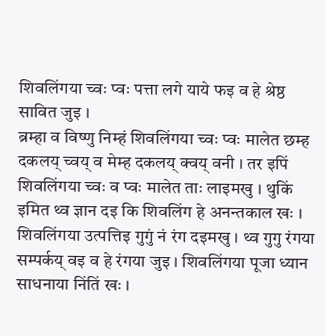शिवलिंगया च्वः प्वः पत्ता लगे याये फइ व हे श्रेष्ठ सावित जुइ ।
ब्रम्हा व विष्णु निम्हं शिवलिंगया च्वः प्वः मालेत छम्ह दकलय् च्वय् व मेम्ह दकलय् क्वय् वनी । तर इपिं शिवलिंगया च्वः व प्वः मालेत ताः लाइमखु । थुकिं इमित थ्व ज्ञान दइ कि शिवलिंग हे अनन्तकाल खः । शिवलिंगया उत्पत्तिइ गुगुं नं रंग दइमखु । थ्व गुगु रंगया सम्पर्कय् वइ व हे रंगया जुइ । शिवलिंगया पूजा ध्यान साधनाया निंतिं खः ।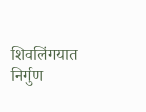शिवलिंगयात निर्गुण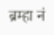ब्रम्हा नं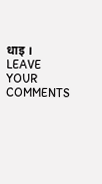धाइ ।
LEAVE YOUR COMMENTS